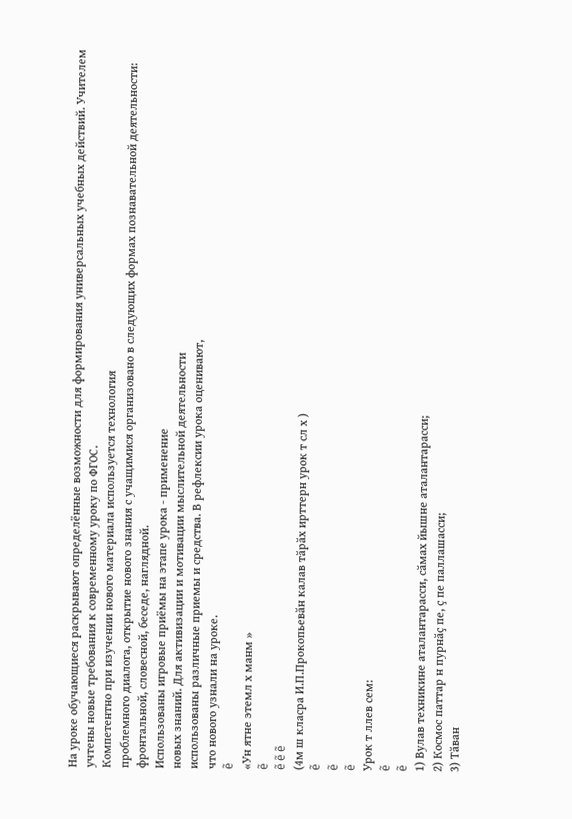На уроке обучающиеся раскрывают определённые возможности для формирования универсальных учебных действий. Учителем учтены новые требования к современному уроку по ФГОС.
Компетентно при изучении нового материала используется технология
проблемного диалога, открытие нового знания с учащимися организовано в следующих формах познавательной деятельности: фронтальной, словесной, беседе, наглядной.
Использованы игровые приёмы на этапе урока - применение
новых знаний. Для активизации и мотивации мыслительной деятельности
использованы различные приемы и средства. В рефлексии урока оценивают,
что нового узнали на уроке.
ẽ
«Ун ятне этемл х манм »
ẽ
ẽ ẽ ẽ
(4м ш класра И.П.Прокопьевӑн калав тӑрӑх ирттерн урок т сл х )
ẽ
ẽ
ẽ
Урок т ллев сем:
ẽ
ẽ
1) Вулав техникине аталантарасси, сӑмах йышне аталантарасси;
2) Космос паттар н пурнӑҫ пе, ҫ пе паллашасси;
3) Тӑван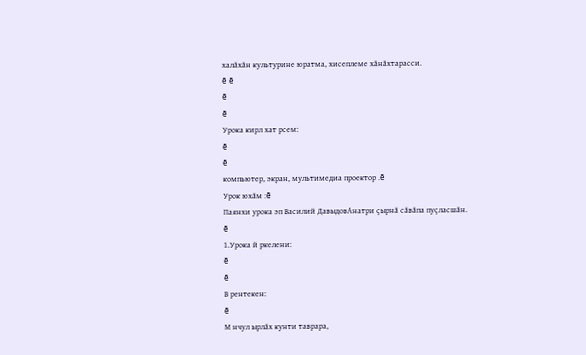халӑхӑн культурине юратма, хисеплеме хӑнӑхтарасси.
ẽ ẽ
ẽ
ẽ
Урока кирл хат рсем:
ẽ
ẽ
компьютер, экран, мультимедиа проектор .ẽ
Урок юхӑм :ẽ
Паянхи урока эп Василий ДавыдовАнатри ҫырнӑ сӑвӑпа пуҫласшӑн.
ẽ
1.Урока й ркелени:
ẽ
ẽ
В рентекен:
ẽ
М нчул ырлӑх кунти таврара,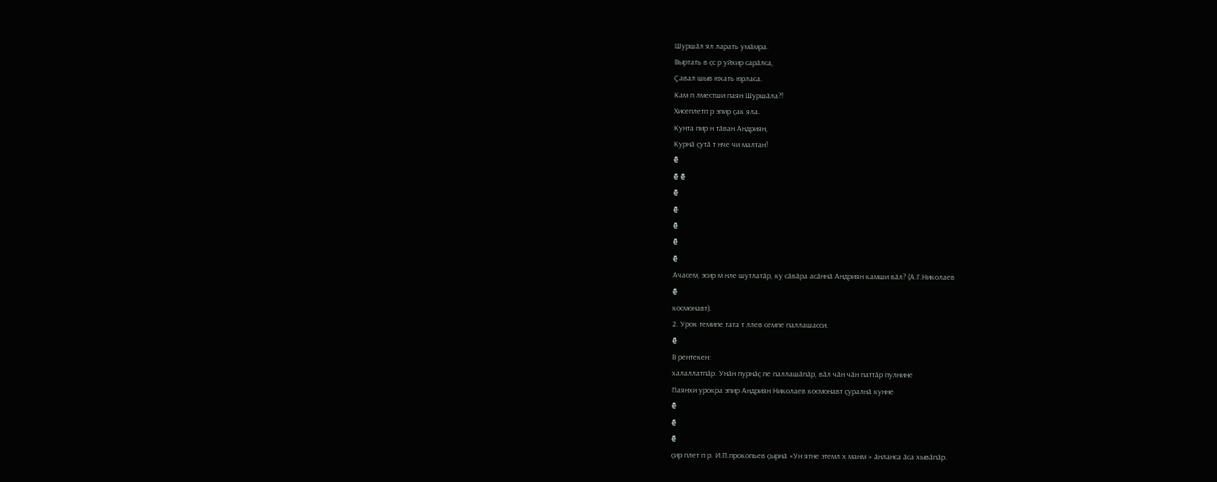Шуршӑл ял ларать умӑмра.
Выртать в ҫс р уйхир сарӑлса,
Ҫавал шыв юхать юрласа.
Кам п лместши паян Шуршӑла?!
Хисеплетп р эпир ҫак яла.
Кунта пир н тӑван Андриян,
Курнӑ ҫутӑ т нче чи малтан!
ẽ
ẽ ẽ
ẽ
ẽ
ẽ
ẽ
ẽ
Ачасем, эсир м нле шутлатӑр, ку сӑвӑра асӑннӑ Андриян камши вӑл? (А.Г.Николаев
ẽ
космонавт).
2. Урок темипе тата т ллев семпе паллашасси.
ẽ
В рентекен:
халаллатпӑр. Унӑн пурнӑҫ пе паллашӑпӑр, вӑл чӑн чӑн паттӑр пулнине
Паянхи урокра эпир Андриян Николаев космонавт ҫуралнӑ кунне
ẽ
ẽ
ẽ
ҫир плет п р. И.П.прокопьев ҫырнӑ «Ун ятне этемл х манм » ӑнланса ӑса хывӑпӑр.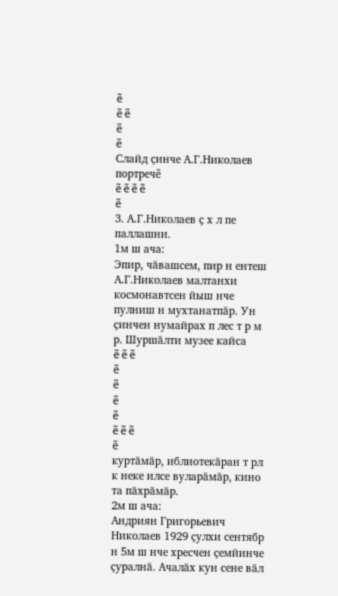ẽ
ẽ ẽ
ẽ
ẽ
Слайд ҫинче А.Г.Николаев портречẽ
ẽ ẽ ẽ ẽ
ẽ
3. А.Г.Николаев ҫ х л пе паллашни.
1м ш ача:
Эпир, чӑвашсем, пир н ентеш А.Г.Николаев малтанхи космонавтсен йыш нче
пулниш н мухтанатпӑр. Ун ҫинчен нумайрах п лес т р м р. Шуршӑлти музее кайса
ẽ ẽ ẽ
ẽ
ẽ
ẽ
ẽ
ẽ ẽ ẽ
ẽ
куртӑмӑр, иблиотекӑран т рл к неке илсе вуларӑмӑр, кино та пӑхрӑмӑр.
2м ш ача:
Андриян Григорьевич Николаев 1929 ҫулхи сентябр н 5м ш нче хресчен ҫемйинче
ҫуралнӑ. Ачалӑх кун сене вӑл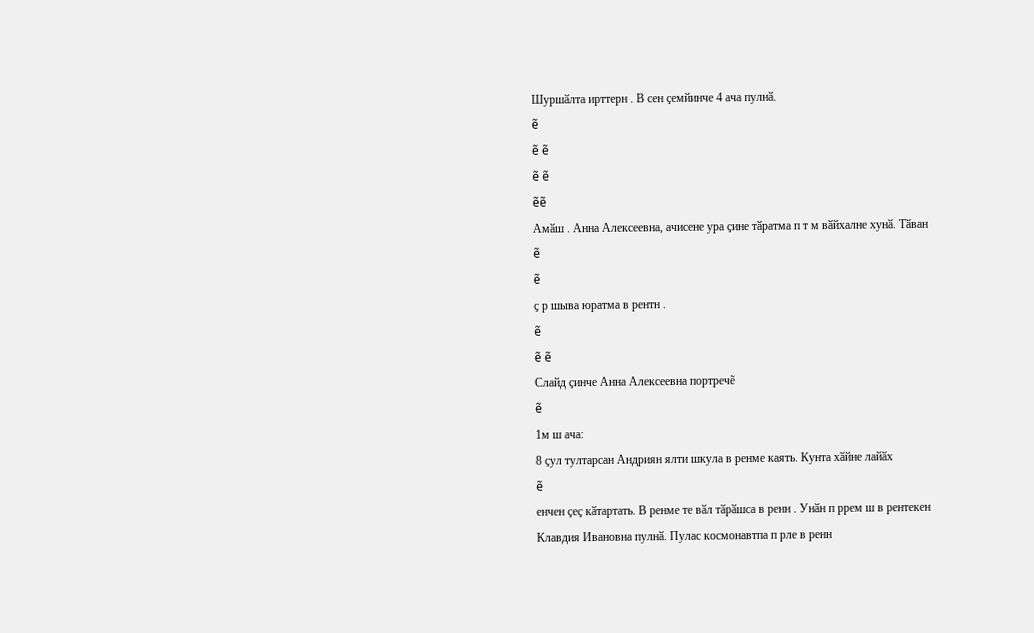Шуршӑлта ирттерн . В сен ҫемйинче 4 ача пулнӑ.
ẽ
ẽ ẽ
ẽ ẽ
ẽẽ
Амӑш . Анна Алексеевна, ачисене ура ҫине тӑратма п т м вӑйхалне хунӑ. Тӑван
ẽ
ẽ
ҫ р шыва юратма в рентн .
ẽ
ẽ ẽ
Слайд ҫинче Анна Алексеевна портречẽ
ẽ
1м ш ача:
8 ҫул тултарсан Андриян ялти шкула в ренме каять. Кунта хӑйне лайӑх
ẽ
енчен ҫеҫ кӑтартать. В ренме те вӑл тӑрӑшса в ренн . Унӑн п ррем ш в рентекен
Клавдия Ивановна пулнӑ. Пулас космонавтпа п рле в ренн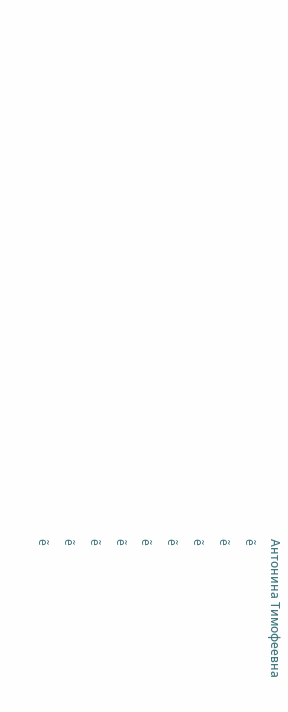Антонина Тимофеевна
ẽ
ẽ
ẽ
ẽ
ẽ
ẽ
ẽ
ẽ
ẽ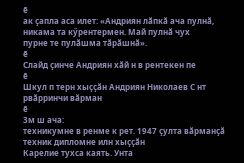ẽ
ак ҫапла аса илет: «Андриян лӑпкӑ ача пулнӑ, никама та кӳрентермен. Май пулнӑ чух
пурне те пулӑшма тӑрӑшнӑ».
ẽ
Слайд ҫинче Андриян хӑй н в рентекен пе
ẽ
Шкул п терн хыҫҫӑн Андриян Николаев С нт рвӑрринчи вӑрман
ẽ
3м ш ача:
техникумне в ренме к рет. 1947 ҫулта вӑрманҫӑ техник дипломне илн хыҫҫӑн
Карелие тухса каять. Унта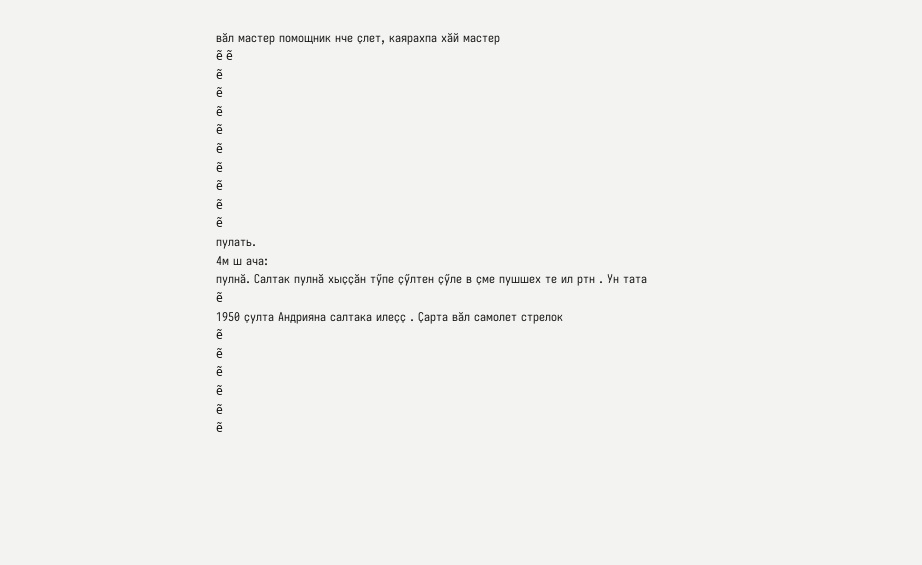вӑл мастер помощник нче ҫлет, каярахпа хӑй мастер
ẽ ẽ
ẽ
ẽ
ẽ
ẽ
ẽ
ẽ
ẽ
ẽ
ẽ
пулать.
4м ш ача:
пулнӑ. Салтак пулнӑ хыҫҫӑн тӳпе ҫӳлтен ҫӳле в ҫме пушшех те ил ртн . Ун тата
ẽ
1950 ҫулта Андрияна салтака илеҫҫ . Ҫарта вӑл самолет стрелок
ẽ
ẽ
ẽ
ẽ
ẽ
ẽ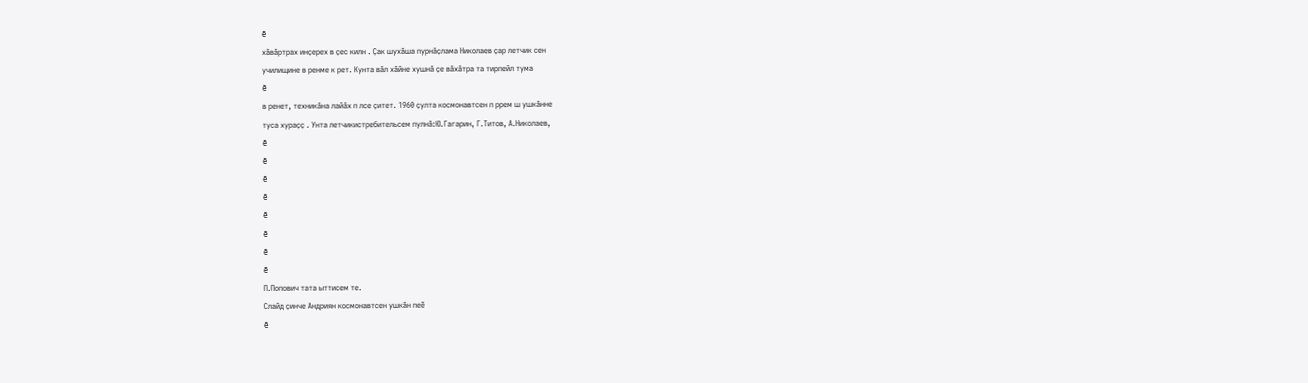ẽ
хӑвӑртрах инҫерех в ҫес килн . Ҫак шухӑша пурнӑҫлама Николаев ҫар летчик сен
училищине в ренме к рет. Кунта вӑл хӑйне хушнӑ ҫе вӑхӑтра та тирпейл тума
ẽ
в ренет, техникӑна лайӑх п лсе ҫитет. 1960 ҫулта космонавтсен п ррем ш ушкӑнне
туса хураҫҫ . Унта летчикистребительсем пулнӑ:Ю.Гагарин, Г.Титов, А.Николаев,
ẽ
ẽ
ẽ
ẽ
ẽ
ẽ
ẽ
ẽ
П.Попович тата ыттисем те.
Слайд ҫинче Андриян космонавтсен ушкӑн пеẽ
ẽ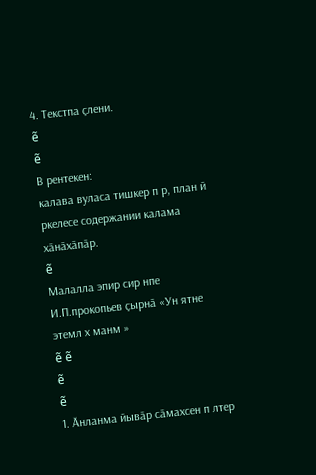4. Текстпа ҫлени.
ẽ
ẽ
В рентекен:
калава вуласа тишкер п р, план й ркелесе содержании калама хӑнӑхӑпӑр.
ẽ
Малалла эпир сир нпе И.П.прокопьев ҫырнӑ «Ун ятне этемл х манм »
ẽ ẽ
ẽ
ẽ
1. Ӑнланма йывӑр сӑмахсен п лтер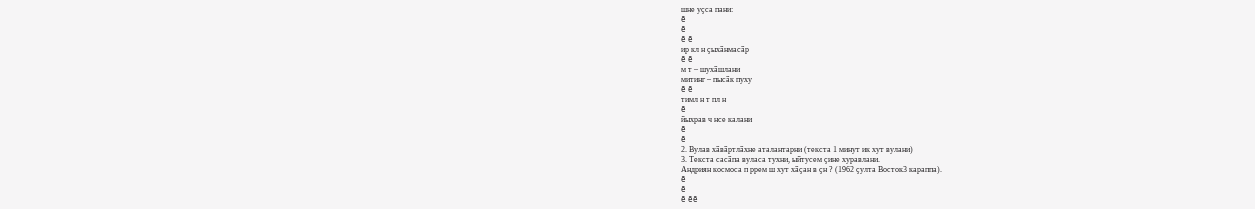шне уҫса пани:
ẽ
ẽ
ẽ ẽ
ир кл н ҫыхӑнмасӑр
ẽ ẽ
м т – шухӑшлани
митинг – пысӑк пуху
ẽ ẽ
тимл н т пл н
ẽ
йыхрав ч нсе калани
ẽ
ẽ
2. Вулав хӑвӑртлӑхне аталантарни (текста 1 минут ик хут вулани)
3. Текста сасӑпа вуласа тухни, ыйтусем ҫине хуравлани.
Андриян космоса п ррем ш хут хӑҫан в ҫн ? (1962 ҫулта Восток3 караппа).
ẽ
ẽ
ẽ ẽẽ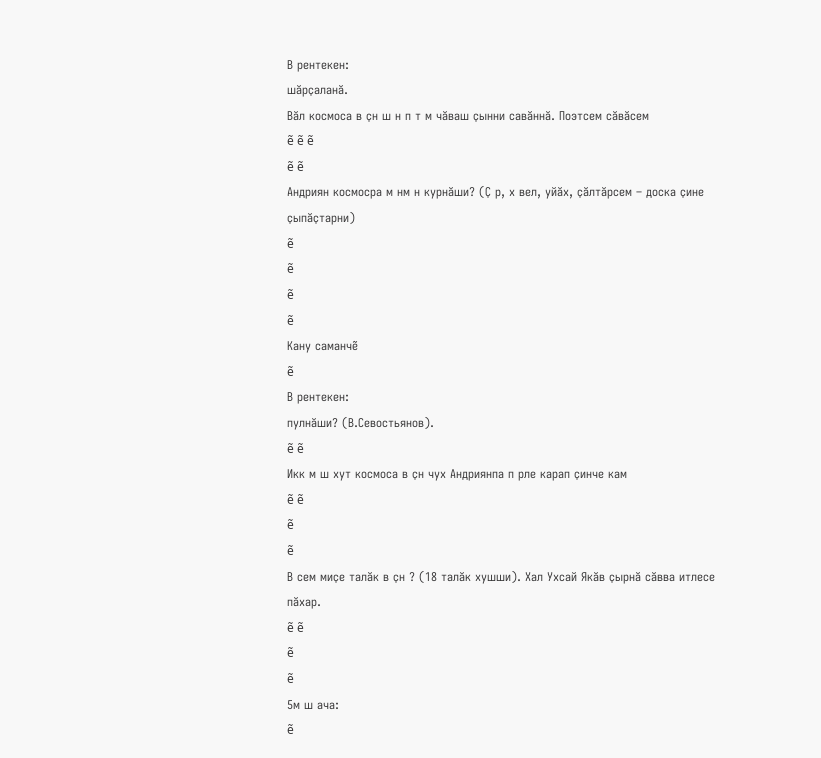В рентекен:
шӑрҫаланӑ.
Вӑл космоса в ҫн ш н п т м чӑваш ҫынни савӑннӑ. Поэтсем сӑвӑсем
ẽ ẽ ẽ
ẽ ẽ
Андриян космосра м нм н курнӑши? (Ҫ р, х вел, уйӑх, ҫӑлтӑрсем – доска ҫине
ҫыпӑҫтарни)
ẽ
ẽ
ẽ
ẽ
Кану саманчẽ
ẽ
В рентекен:
пулнӑши? (В.Севостьянов).
ẽ ẽ
Икк м ш хут космоса в ҫн чух Андриянпа п рле карап ҫинче кам
ẽ ẽ
ẽ
ẽ
В сем миҫе талӑк в ҫн ? (18 талӑк хушши). Хал Ухсай Якӑв ҫырнӑ сӑвва итлесе
пӑхар.
ẽ ẽ
ẽ
ẽ
5м ш ача:
ẽ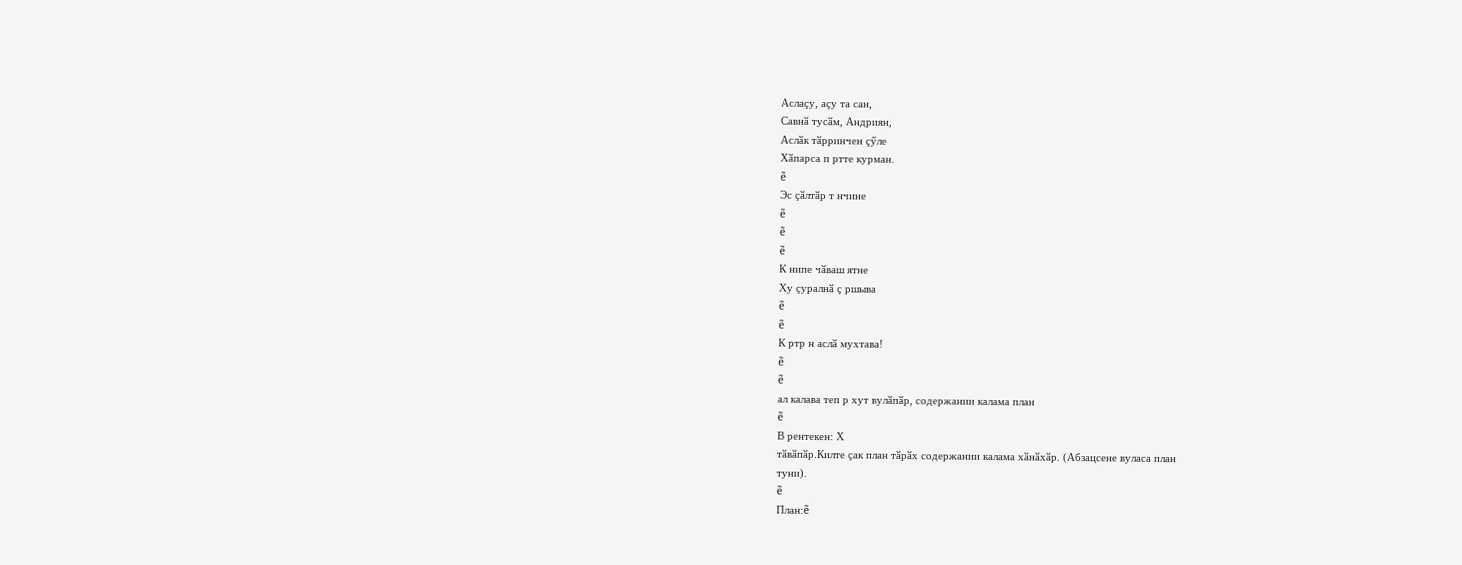Аслаҫу, аҫу та сан,
Савнӑ тусӑм, Андриян,
Аслӑк тӑрринчен ҫӳле
Хӑпарса п ртте курман.
ẽ
Эс ҫӑлтӑр т нчине
ẽ
ẽ
ẽ
К нипе чӑваш ятне
Ху ҫуралнӑ ҫ ршыва
ẽ
ẽ
К ртр н аслӑ мухтава!
ẽ
ẽ
ал калава теп р хут вулӑпӑр, содержании калама план
ẽ
В рентекен: Х
тӑвӑпӑр.Килте ҫак план тӑрӑх содержании калама хӑнӑхӑр. (Абзацсене вуласа план
туни).
ẽ
План:ẽ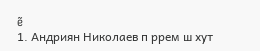ẽ
1. Андриян Николаев п ррем ш хут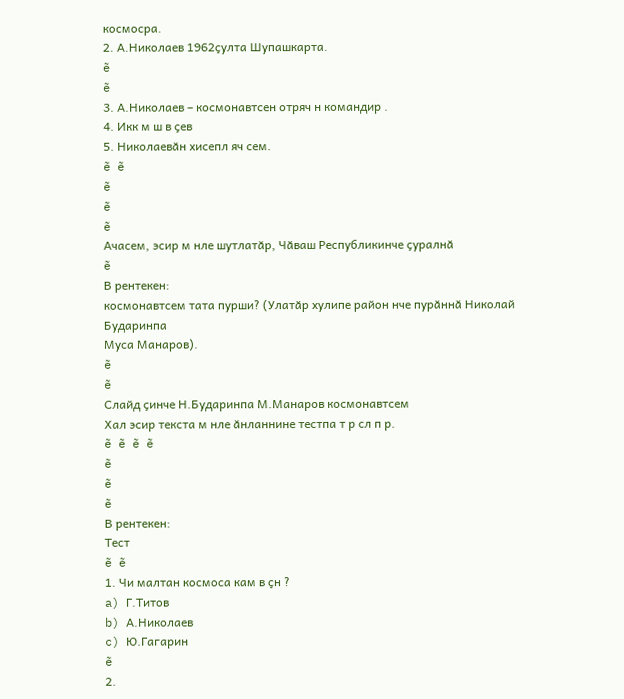космосра.
2. А.Николаев 1962ҫулта Шупашкарта.
ẽ
ẽ
3. А.Николаев – космонавтсен отряч н командир .
4. Икк м ш в ҫев
5. Николаевӑн хисепл яч сем.
ẽ ẽ
ẽ
ẽ
ẽ
Ачасем, эсир м нле шутлатӑр, Чӑваш Республикинче ҫуралнӑ
ẽ
В рентекен:
космонавтсем тата пурши? (Улатӑр хулипе район нче пурӑннӑ Николай Бударинпа
Муса Манаров).
ẽ
ẽ
Слайд ҫинче Н.Бударинпа М.Манаров космонавтсем
Хал эсир текста м нле ӑнланнине тестпа т р сл п р.
ẽ ẽ ẽ ẽ
ẽ
ẽ
ẽ
В рентекен:
Тест
ẽ ẽ
1. Чи малтан космоса кам в ҫн ?
a) Г.Титов
b) А.Николаев
c) Ю.Гагарин
ẽ
2.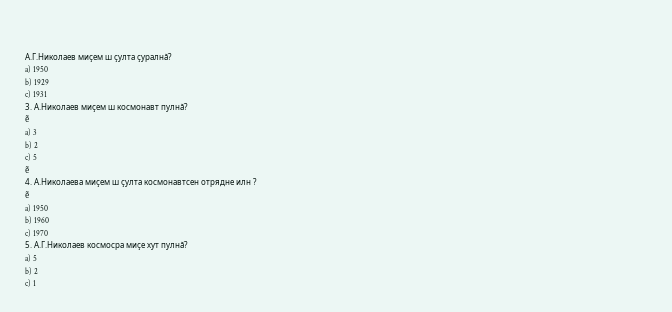А.Г.Николаев миҫем ш ҫулта ҫуралнӑ?
a) 1950
b) 1929
c) 1931
3. А.Николаев миҫем ш космонавт пулнӑ?
ẽ
a) 3
b) 2
c) 5
ẽ
4. А.Николаева миҫем ш ҫулта космонавтсен отрядне илн ?
ẽ
a) 1950
b) 1960
c) 1970
5. А.Г.Николаев космосра миҫе хут пулнӑ?
a) 5
b) 2
c) 1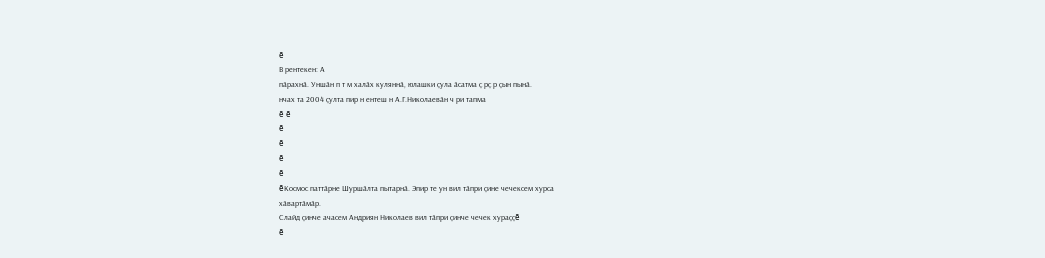ẽ
В рентекен: А
пӑрахнӑ. Уншӑн п т м халӑх куляннӑ, юлашки ҫула ӑсатма ҫ рҫ р ҫын пынӑ.
нчах та 2004 ҫулта пир н ентеш н А.Г.Николаевӑн ч ри тапма
ẽ ẽ
ẽ
ẽ
ẽ
ẽ
ẽКосмос паттӑрне Шуршӑлта пытарнӑ. Эпир те ун вил тӑпри ҫине чечексем хурса
хӑвартӑмӑр.
Слайд ҫинче ачасем Андриян Николаев вил тӑпри ҫинче чечек хураҫҫẽ
ẽ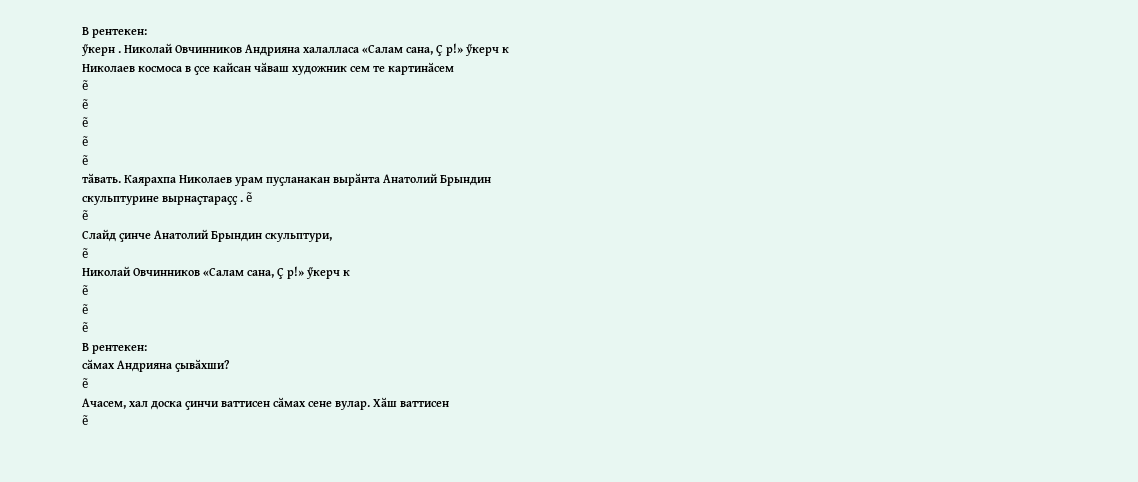В рентекен:
ӳкерн . Николай Овчинников Андрияна халалласа «Салам сана, Ҫ р!» ӳкерч к
Николаев космоса в ҫсе кайсан чӑваш художник сем те картинӑсем
ẽ
ẽ
ẽ
ẽ
ẽ
тӑвать. Каярахпа Николаев урам пуҫланакан вырӑнта Анатолий Брындин
скульптурине вырнаҫтараҫҫ . ẽ
ẽ
Слайд ҫинче Анатолий Брындин скульптури,
ẽ
Николай Овчинников «Салам сана, Ҫ р!» ӳкерч к
ẽ
ẽ
ẽ
В рентекен:
сӑмах Андрияна ҫывӑхши?
ẽ
Ачасем, хал доска ҫинчи ваттисен сӑмах сене вулар. Хӑш ваттисен
ẽ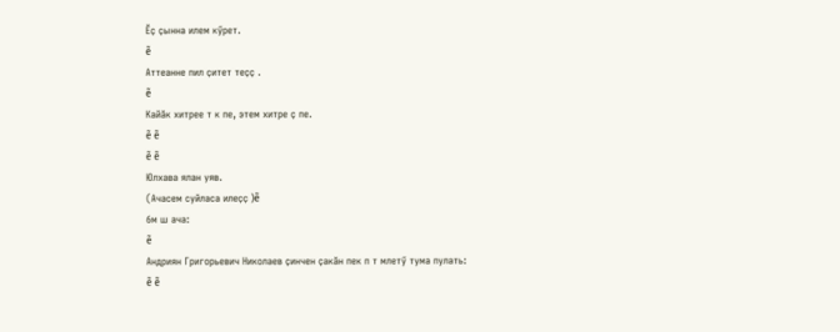Ӗҫ ҫынна илем кӳрет.
ẽ
Аттеанне пил ҫитет теҫҫ .
ẽ
Кайӑк хитрее т к пе, этем хитре ҫ пе.
ẽ ẽ
ẽ ẽ
Юлхава ялан уяв.
(Ачасем суйласа илеҫҫ )ẽ
6м ш ача:
ẽ
Андриян Григорьевич Николаев ҫинчен ҫакӑн пек п т млетӳ тума пулать:
ẽ ẽ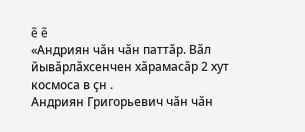ẽ ẽ
«Андриян чӑн чӑн паттӑр. Вӑл йывӑрлӑхсенчен хӑрамасӑр 2 хут космоса в ҫн .
Андриян Григорьевич чӑн чӑн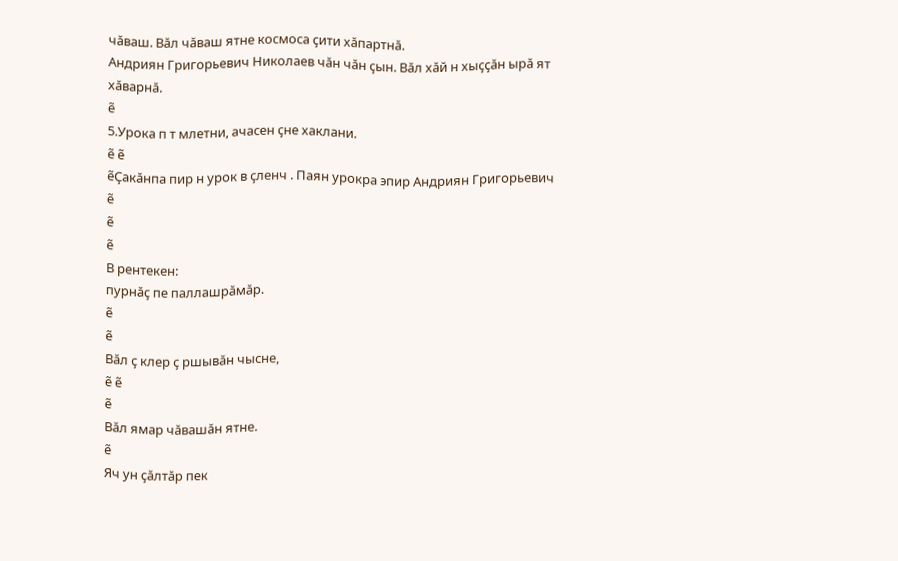чӑваш. Вӑл чӑваш ятне космоса ҫити хӑпартнӑ.
Андриян Григорьевич Николаев чӑн чӑн ҫын. Вӑл хӑй н хыҫҫӑн ырӑ ят хӑварнӑ.
ẽ
5.Урока п т млетни, ачасен ҫне хаклани.
ẽ ẽ
ẽҪакӑнпа пир н урок в ҫленч . Паян урокра эпир Андриян Григорьевич
ẽ
ẽ
ẽ
В рентекен:
пурнӑҫ пе паллашрӑмӑр.
ẽ
ẽ
Вӑл ҫ клер ҫ ршывӑн чысне,
ẽ ẽ
ẽ
Вӑл ямар чӑвашӑн ятне.
ẽ
Яч ун ҫӑлтӑр пек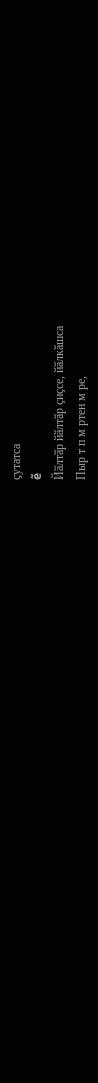ҫутатса
ẽ
Йӑлтӑр йӑлтӑр ҫиҫсе, йӑлкӑшса
Пыр т п м ртен м ре,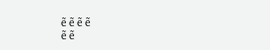ẽ ẽ ẽ ẽ
ẽ ẽ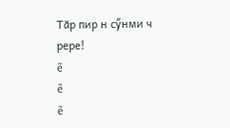Тӑр пир н сӳнми ч рере!
ẽ
ẽ
ẽ